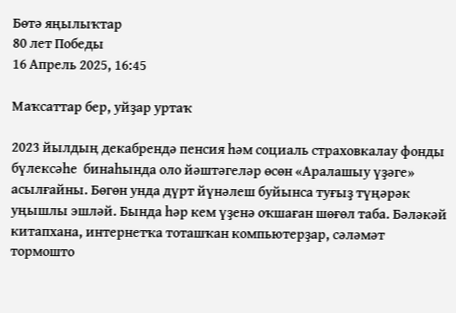Бөтә яңылыҡтар
80 лет Победы
16 Апрель 2025, 16:45

Маҡсаттар бер, уйҙар уртаҡ

2023 йылдың декабрендә пенсия һәм социаль страховкалау фонды бүлексәһе  бинаһында оло йәштәгеләр өсөн «Аралашыу үҙәге» асылғайны. Бөгөн унда дүрт йүнәлеш буйынса туғыҙ түңәрәк  уңышлы эшләй. Бында һәр кем үҙенә оҡшаған шөғөл таба. Бәләкәй китапхана, интернетҡа тоташҡан компьютерҙар, сәләмәт тормошто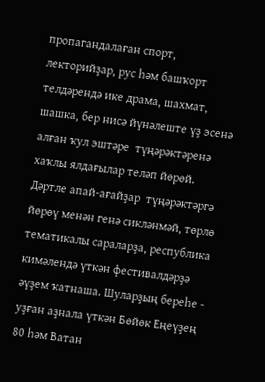пропагандалаған спорт, лекторийҙар, рус һәм башҡорт телдәрендә ике драма, шахмат, шашка, бер нисә йүнәлеште үҙ эсенә алған ҡул эштәре  түңәрәктәренә хаҡлы ялдағылар теләп йөрөй. Дәртле апай-ағайҙар  түңәрәктәргә йөрөү менән генә сикләнмәй, төрлө тематикалы сараларҙа, республика кимәлендә үткән фестивалдәрҙә әүҙем ҡатнаша. Шуларҙың береһе - уҙған аҙнала үткән Бөйөк Еңеүҙең 80 һәм Ватан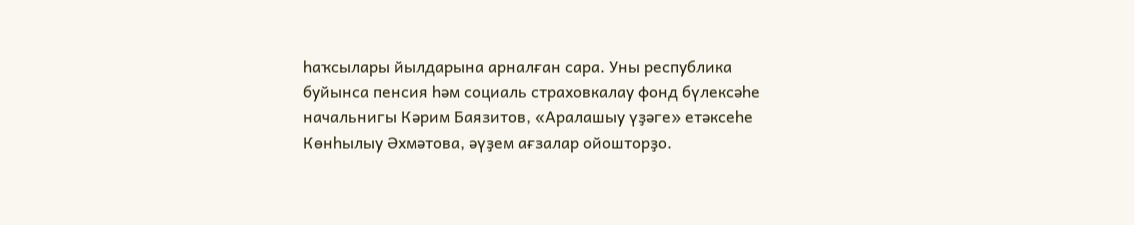һаҡсылары йылдарына арналған сара. Уны республика буйынса пенсия һәм социаль страховкалау фонд бүлексәһе начальнигы Кәрим Баязитов, «Аралашыу үҙәге» етәксеһе Көнһылыу Әхмәтова, әүҙем ағзалар ойошторҙо.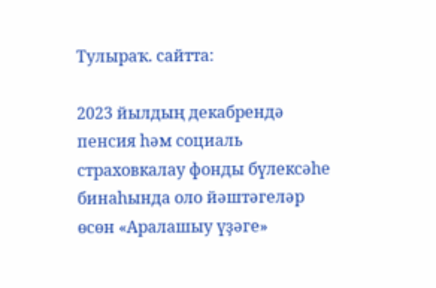Тулыраҡ. сайтта:

2023 йылдың декабрендә пенсия һәм социаль страховкалау фонды бүлексәһе  бинаһында оло йәштәгеләр өсөн «Аралашыу үҙәге»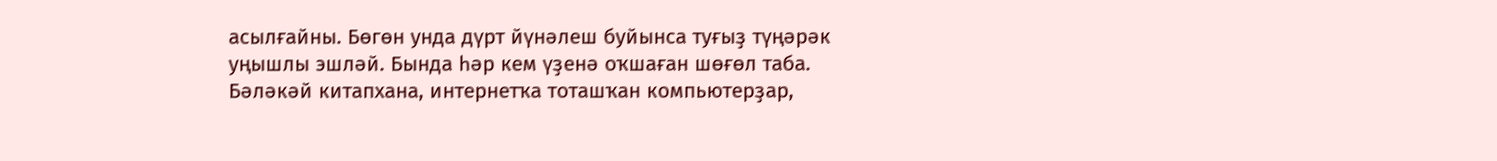асылғайны. Бөгөн унда дүрт йүнәлеш буйынса туғыҙ түңәрәк  уңышлы эшләй. Бында һәр кем үҙенә оҡшаған шөғөл таба. Бәләкәй китапхана, интернетҡа тоташҡан компьютерҙар,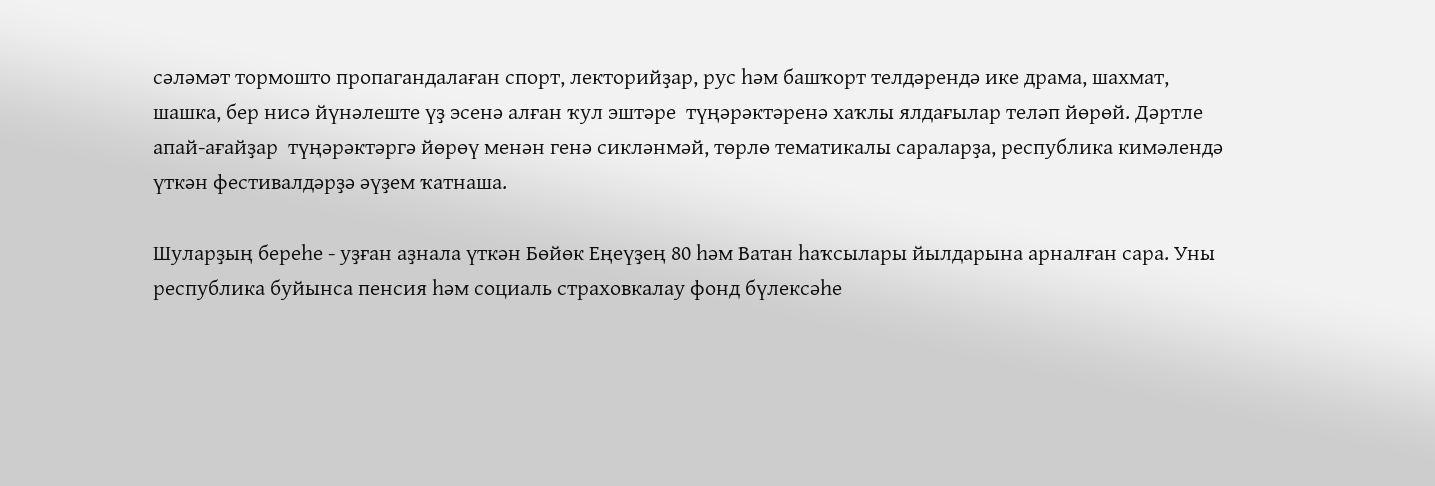сәләмәт тормошто пропагандалаған спорт, лекторийҙар, рус һәм башҡорт телдәрендә ике драма, шахмат, шашка, бер нисә йүнәлеште үҙ эсенә алған ҡул эштәре  түңәрәктәренә хаҡлы ялдағылар теләп йөрөй. Дәртле апай-ағайҙар  түңәрәктәргә йөрөү менән генә сикләнмәй, төрлө тематикалы сараларҙа, республика кимәлендә үткән фестивалдәрҙә әүҙем ҡатнаша.

Шуларҙың береһе - уҙған аҙнала үткән Бөйөк Еңеүҙең 80 һәм Ватан һаҡсылары йылдарына арналған сара. Уны республика буйынса пенсия һәм социаль страховкалау фонд бүлексәһе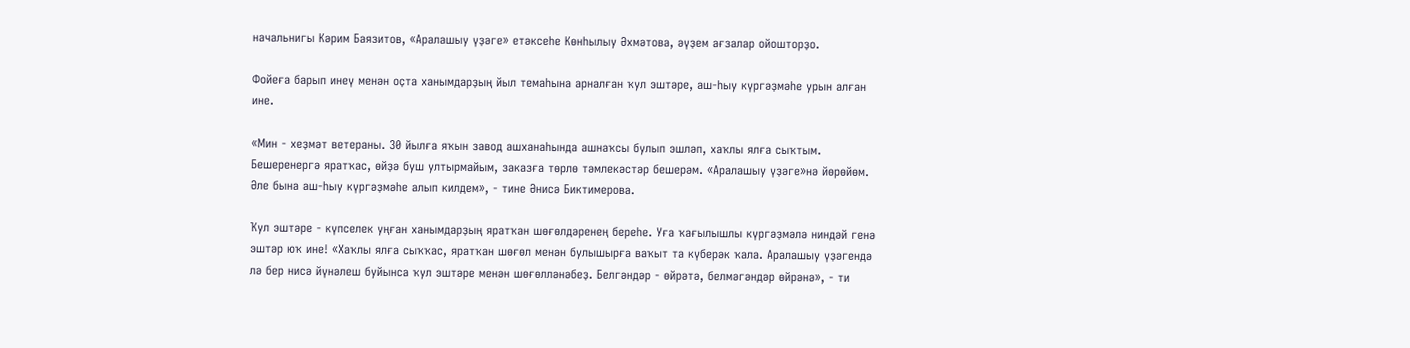начальнигы Кәрим Баязитов, «Аралашыу үҙәге» етәксеһе Көнһылыу Әхмәтова, әүҙем ағзалар ойошторҙо.

Фойеға барып инеү менән оҫта ханымдарҙың йыл темаһына арналған ҡул эштәре, аш-һыу күргәҙмәһе урын алған ине.

«Мин - хеҙмәт ветераны. 30 йылға яҡын завод ашханаһында ашнаҡсы булып эшләп, хаҡлы ялға сыҡтым. Бешеренергә яратҡас, өйҙә буш ултырмайым, заказға төрлө тәмлекәстәр бешерәм. «Аралашыу үҙәге»нә йөрөйөм. Әле бына аш-һыу күргәҙмәһе алып килдем», - тине Әнисә Биктимерова.

Ҡул эштәре - күпселек уңған ханымдарҙың яратҡан шөғөлдәренең береһе. Уға ҡағылышлы күргәҙмәлә ниндәй генә эштәр юҡ ине! «Хаҡлы ялға сыҡҡас, яратҡан шөғөл менән булышырға ваҡыт та күберәк ҡала. Аралашыу үҙәгендә лә бер нисә йүнәлеш буйынса ҡул эштәре менән шөғөлләнәбеҙ. Белгәндәр - өйрәтә, белмәгәндәр өйрәнә», - ти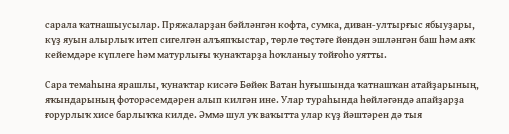сарала ҡатнашыусылар. Пряжаларҙан бәйләнгән кофта, сумка, диван-ултырғыс ябыуҙары, күҙ яуын алырлыҡ итеп сигелгән алъяпҡыстар, төрлө төҫтәге йөндән эшләнгән баш һәм аяҡ кейемдәре күплеге һәм матурлығы ҡунаҡтарҙа һоҡланыу тойғоһо уятты.

Сара темаһына ярашлы, ҡунаҡтар кисәгә Бөйөк Ватан һуғышында ҡатнашҡан атайҙарының, яҡындарының фоторәсемдәрен алып килгән ине. Улар тураһында һөйләгәндә апайҙарҙа ғорурлыҡ хисе барлыҡҡа килде. Әммә шул уҡ ваҡытта улар күҙ йәштәрен дә тыя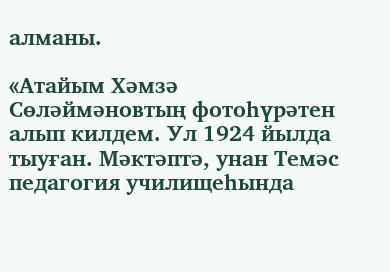алманы.

«Атайым Хәмзә Сөләймәновтың фотоһүрәтен алып килдем. Ул 1924 йылда тыуған. Мәктәптә, унан Темәс педагогия училищеһында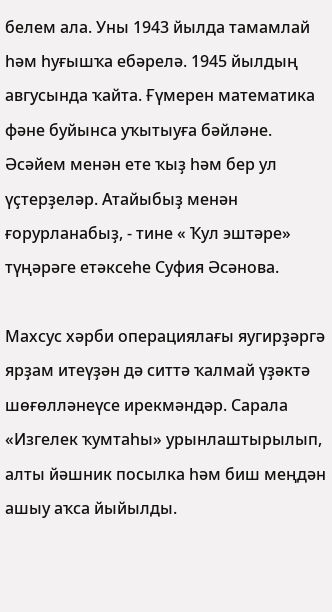белем ала. Уны 1943 йылда тамамлай һәм һуғышҡа ебәрелә. 1945 йылдың авгусында ҡайта. Ғүмерен математика фәне буйынса уҡытыуға бәйләне. Әсәйем менән ете ҡыҙ һәм бер ул үҫтерҙеләр. Атайыбыҙ менән ғорурланабыҙ, - тине « Ҡул эштәре» түңәрәге етәксеһе Суфия Әсәнова.

Махсус хәрби операциялағы яугирҙәргә ярҙам итеүҙән дә ситтә ҡалмай үҙәктә шөғөлләнеүсе ирекмәндәр. Сарала «Изгелек ҡумтаһы» урынлаштырылып, алты йәшник посылка һәм биш меңдән ашыу аҡса йыйылды.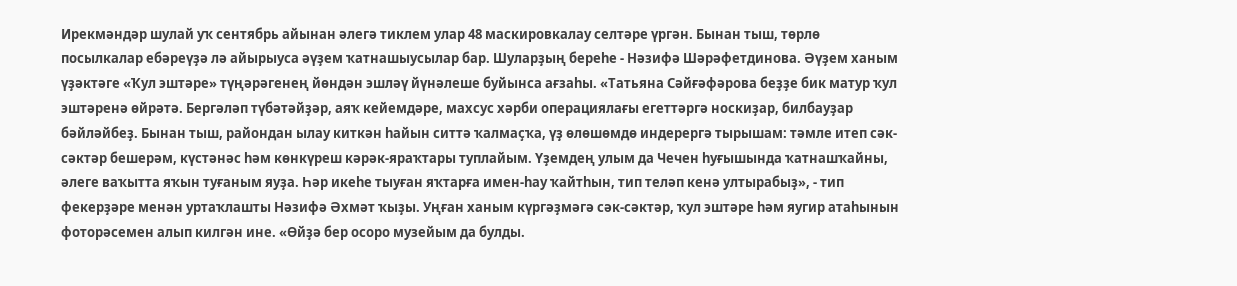Ирекмәндәр шулай уҡ сентябрь айынан әлегә тиклем улар 48 маскировкалау селтәре үргән. Бынан тыш, төрлө посылкалар ебәреүҙә лә айырыуса әүҙем ҡатнашыусылар бар. Шуларҙың береһе - Нәзифә Шәрәфетдинова. Әүҙем ханым үҙәктәге «Ҡул эштәре» түңәрәгенең йөндән эшләү йүнәлеше буйынса ағзаһы. «Татьяна Сәйғәфәрова беҙҙе бик матур ҡул эштәренә өйрәтә. Бергәләп түбәтәйҙәр, аяҡ кейемдәре, махсус хәрби операциялағы егеттәргә носкиҙар, билбауҙар бәйләйбеҙ. Бынан тыш, райондан ылау киткән һайын ситтә ҡалмаҫҡа, үҙ өлөшөмдө индерергә тырышам: тәмле итеп сәк-сәктәр бешерәм, күстәнәс һәм көнкүреш кәрәк-яраҡтары туплайым. Үҙемдең улым да Чечен һуғышында ҡатнашҡайны, әлеге ваҡытта яҡын туғаным яуҙа. Һәр икеһе тыуған яҡтарға имен-һау ҡайтһын, тип теләп кенә ултырабыҙ», - тип фекерҙәре менән уртаҡлашты Нәзифә Әхмәт ҡыҙы. Уңған ханым күргәҙмәгә сәк-сәктәр, ҡул эштәре һәм яугир атаһынын фоторәсемен алып килгән ине. «Өйҙә бер осоро музейым да булды.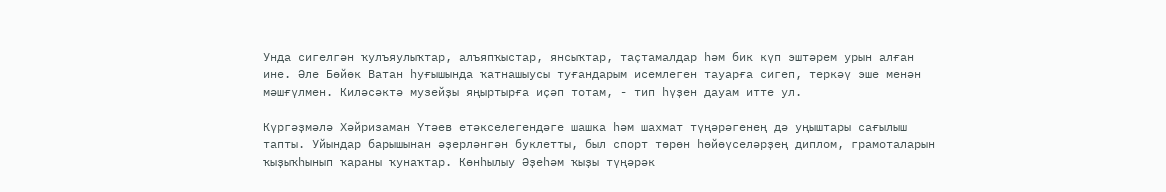Унда сигелгән ҡулъяулыҡтар, алъяпҡыстар, янсыҡтар, таҫтамалдар һәм бик күп эштәрем урын алған ине. Әле Бөйөк Ватан һуғышында ҡатнашыусы туғандарым исемлеген тауарға сигеп, теркәү эше менән мәшғүлмен. Киләсәктә музейҙы яңыртырға иҫәп тотам, - тип һүҙен дауам итте ул.

Күргәҙмәлә Хәйризаман Үтәев етәкселегендәге шашка һәм шахмат түңәрәгенең дә уңыштары сағылыш тапты. Уйындар барышынан әҙерләнгән буклетты, был спорт төрөн һөйөүселәрҙең диплом, грамоталарын ҡыҙыҡһынып ҡараны ҡунаҡтар. Көнһылыу Әҙеһәм ҡыҙы түңәрәк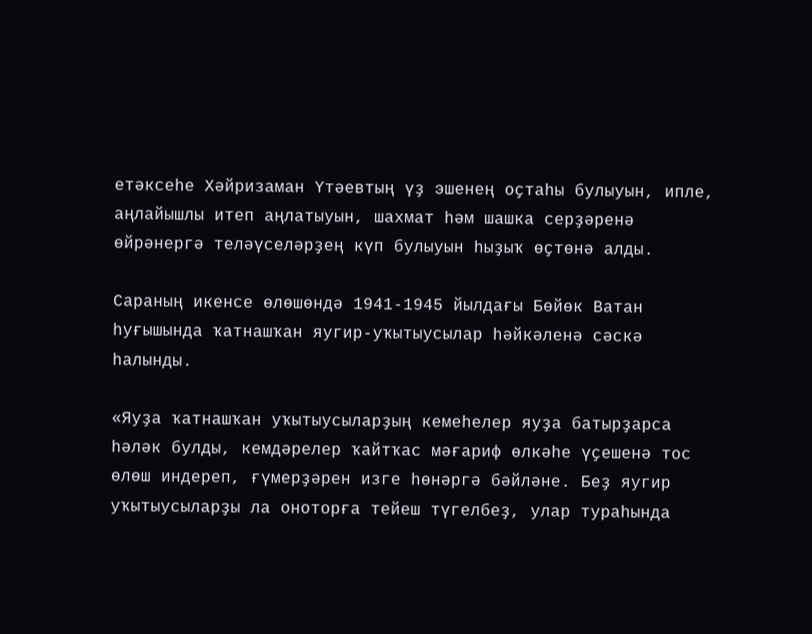етәксеһе Хәйризаман Үтәевтың үҙ эшенең оҫтаһы булыуын, ипле, аңлайышлы итеп аңлатыуын, шахмат һәм шашка серҙәренә өйрәнергә теләүселәрҙең күп булыуын һыҙыҡ өҫтөнә алды.

Сараның икенсе өлөшөндә 1941-1945 йылдағы Бөйөк Ватан һуғышында ҡатнашҡан яугир-уҡытыусылар һәйкәленә сәскә һалынды.

«Яуҙа ҡатнашҡан уҡытыусыларҙың кемеһелер яуҙа батырҙарса һәләк булды, кемдәрелер ҡайтҡас мәғариф өлкәһе үҫешенә тос өлөш индереп, ғүмерҙәрен изге һөнәргә бәйләне. Беҙ яугир уҡытыусыларҙы ла оноторға тейеш түгелбеҙ, улар тураһында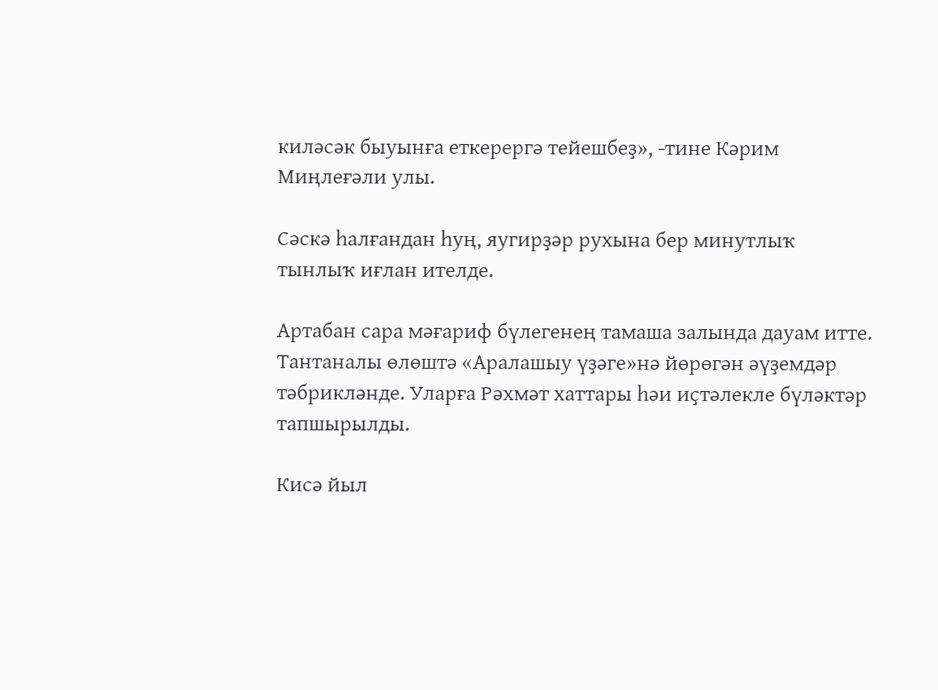киләсәк быуынға еткерергә тейешбеҙ», -тине Кәрим Миңлеғәли улы.

Сәскә һалғандан һуң, яугирҙәр рухына бер минутлыҡ тынлыҡ иғлан ителде.

Артабан сара мәғариф бүлегенең тамаша залында дауам итте. Тантаналы өлөштә «Аралашыу үҙәге»нә йөрөгән әүҙемдәр тәбрикләнде. Уларға Рәхмәт хаттары һәи иҫтәлекле бүләктәр тапшырылды.

Кисә йыл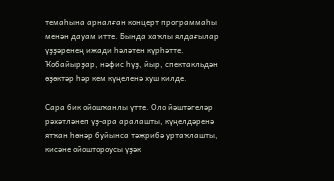темаһына арналған концерт программаһы менән дауам итте. Бында хаҡлы ялдағылар  үҙҙәренең ижади һәләтен күрһәтте. Ҡобайырҙар, нәфис һүҙ, йыр, спектакльдән өҙөктәр һәр кем күңеленә хуш килде.

Сара бик ойошҡанлы үтте. Оло йәштәгеләр рәхәтләнеп үҙ-ара аралашты, күңелдәренә ятҡан һөнәр буйынса тәжрибә уртаҡлашты, кисәне ойоштороусы үҙәк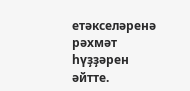етәкселәренә рәхмәт һүҙҙәрен әйтте.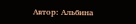Автор: Альбина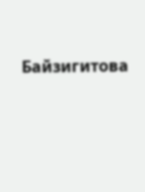Байзигитова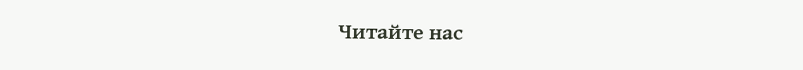Читайте нас